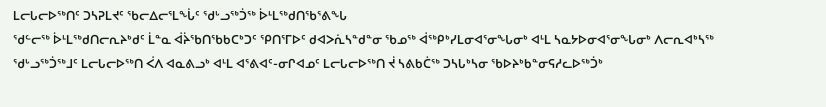ᒪᓕᒐᓕᐅᖅᑎᑦ ᑐᓴᕈᒪᔪᑦ ᖃᓕᐃᓕᕐᒪᖔᑦ ᖁᒡᓗᖅᑑᖅ ᐆᒻᒪᖅᑯᑎᖃᕐᕕᖓ
ᖁᓪᓕᖅ ᐆᒻᒪᖅᑯᑎᓕᕆᔨᒃᑯᑦ ᒫᓐᓇ ᐋᔩᖃᑎᖃᑲᑕᒃᑐᑦ ᕿᑎᕐᒥᐅᑦ ᑯᐊᐳᕇᓴᓐᑯᓐᓂ ᖃᓄᖅ ᐋᖅᑭᒃᓯᒪᓂᐊᕐᓂᖓᓂᒃ ᐊᒻᒪ ᓴᓇᔭᐅᓂᐊᕐᓂᖓᓂᒃ ᐱᓕᕆᐊᒃᓴᖅ
ᖁᒡᓗᖅᑑᖅᒧᑦ ᒪᓕᒐᓕᐅᖅᑎ ᐹᐱ ᐊᓇᕕᓗᒃ ᐊᒻᒪ ᐊᕐᕕᐊᑦ-ᓂᒋᐊᓄᑦ ᒪᓕᒐᓕᐅᖅᑎ ᔫ ᓴᕕᑲᑖᖅ ᑐᓴᒐᒃᓴᓂ ᖃᐅᔨᒃᑲᓐᓂᕋᓱᓚᐅᖅᑑᒃ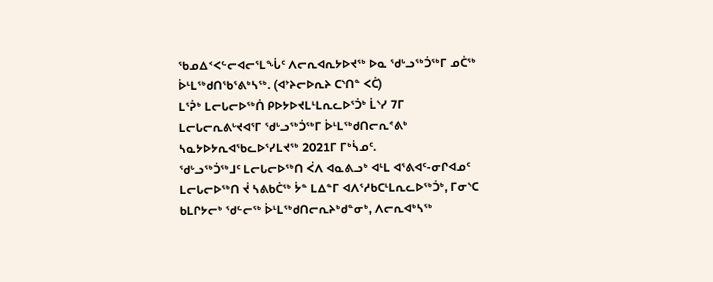ᖃᓄᐃᑉᐸᓪᓕᐊᓕᕐᒪᖔᑦ ᐱᓕᕆᐊᕆᔭᐅᔪᖅ ᐅᓇ ᖁᒡᓗᖅᑑᖅᒥ ᓄᑖᖅ ᐆᒻᒪᖅᑯᑎᖃᕐᕕᒃᓴᖅ. (ᐊᔾᔨᓕᐅᕆᔨ ᑕᔅᑎᓐ ᐸᑖ)
ᒪᕐᕉᒃ ᒪᓕᒐᓕᐅᖅᑏ ᑭᐅᔭᐅᔪᒪᒻᒪᕆᓚᐅᕐᑑᒃ ᒫᔅᓯ 7ᒥ ᒪᓕᒐᓕᕆᕕᒡᔪᐊᕐᒥ ᖁᒡᓗᖅᑑᖅᒥ ᐆᒻᒪᖅᑯᑎᓕᕆᕝᕕᒃ ᓴᓇᔭᐅᔭᕆᐊᖃᓚᐅᕐᓯᒪᔪᖅ 2021ᒥ ᒥᒃᓵᓄᑦ.
ᖁᒡᓗᖅᑑᖅᒧᑦ ᒪᓕᒐᓕᐅᖅᑎ ᐹᐱ ᐊᓇᕕᓗᒃ ᐊᒻᒪ ᐊᕐᕕᐊᑦ-ᓂᒋᐊᓄᑦ ᒪᓕᒐᓕᐅᖅᑎ ᔫ ᓴᕕᑲᑖᖅ ᔮᓐ ᒪᐃᓐᒥ ᐊᐱᕐᓱᑲᑕᒻᒪᕆᓚᐅᖅᑑᒃ, ᒥᓂᔅᑕ ᑲᒪᒋᔭᓕᒃ ᖁᓪᓕᖅ ᐆᒻᒪᖅᑯᑎᓕᕆᔨᒃᑯᓐᓂᒃ, ᐱᓕᕆᐊᒃᓴᖅ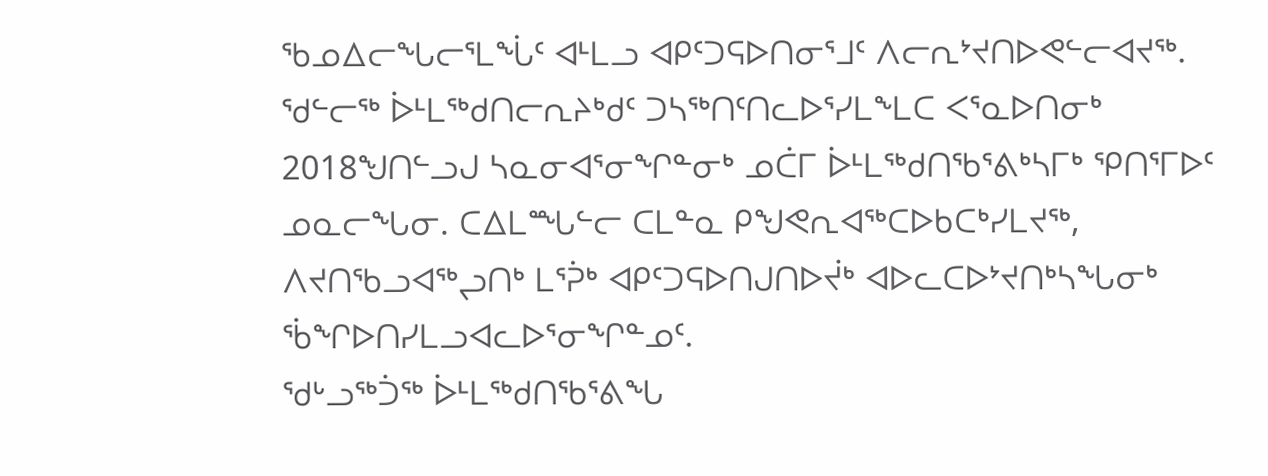ᖃᓄᐃᓕᖓᓕᕐᒪᖔᑦ ᐊᒻᒪᓗ ᐊᑭᑦᑐᕋᐅᑎᓂᕐᒧᑦ ᐱᓕᕆᔾᔪᑎᐅᕙᓪᓕᐊᔪᖅ.
ᖁᓪᓕᖅ ᐆᒻᒪᖅᑯᑎᓕᕆᔨᒃᑯᑦ ᑐᓴᖅᑎᑦᑎᓚᐅᕐᓯᒪᖕᒪᑕ ᐸᕐᓇᐅᑎᓂᒃ 2018ᖑᑎᓪᓗᒍ ᓴᓇᓂᐊᕐᓂᖏᓐᓂᒃ ᓄᑖᒥ ᐆᒻᒪᖅᑯᑎᖃᕐᕕᒃᓴᒥᒃ ᕿᑎᕐᒥᐅᑦ ᓄᓇᓕᖓᓂ. ᑕᐃᒪᙵᓪᓕ ᑕᒪᓐᓇ ᑭᖑᕙᕆᐊᖅᑕᐅᑲᑕᒃᓯᒪᔪᖅ, ᐱᔪᑎᖃᓗᐊᖅᖢᑎᒃ ᒪᕐᕉᒃ ᐊᑭᑦᑐᕋᐅᑎᒍᑎᐅᔫᒃ ᐊᐅᓚᑕᐅᔾᔪᑎᒃᓴᖓᓂᒃ ᖄᖏᐅᑎᓯᒪᓗᐊᓚᐅᕐᓂᖏᓐᓄᑦ.
ᖁᒡᓗᖅᑑᖅ ᐆᒻᒪᖅᑯᑎᖃᕐᕕᖓ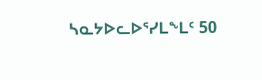ᓴᓇᔭᐅᓚᐅᕐᓯᒪᖕᒪᑦ 50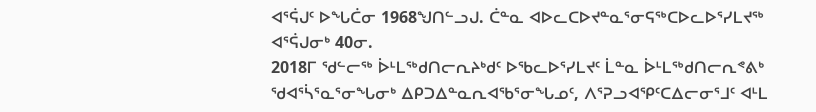ᐊᕐᕌᒍᑦ ᐅᖓᑖᓂ 1968ᖑᑎᓪᓗᒍ. ᑖᓐᓇ ᐊᐅᓚᑕᐅᔪᓐᓇᕐᓂᕋᖅᑕᐅᓚᐅᕐᓯᒪᔪᖅ ᐊᕐᕌᒍᓂᒃ 40ᓂ.
2018ᒥ ᖁᓪᓕᖅ ᐆᒻᒪᖅᑯᑎᓕᕆᔨᒃᑯᑦ ᐅᖃᓚᐅᕐᓯᒪᔪᑦ ᒫᓐᓇ ᐆᒻᒪᖅᑯᑎᓕᕆᕝᕕᒃ ᖁᐊᕐᓵᕐᓇᕐᓂᖓᓂᒃ ᐃᑭᑐᐃᓐᓇᕆᐊᖃᕐᓂᖓᓄᑦ, ᐱᕐᕈᓗᐊᕿᑦᑕᐃᓕᓂᕐᒧᑦ ᐊᒻᒪ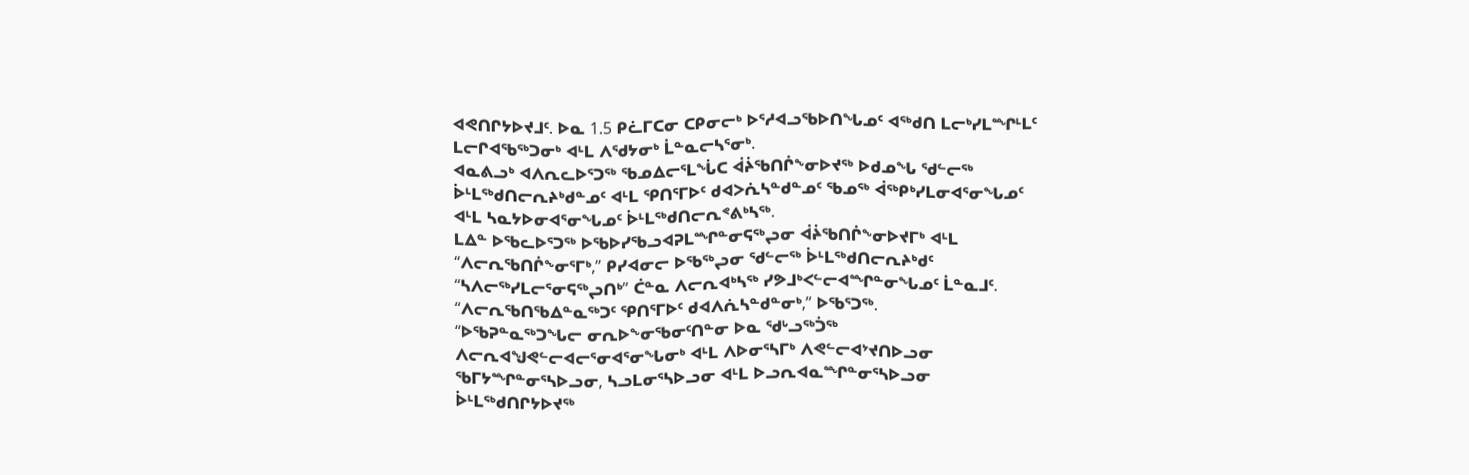ᐊᕙᑎᒋᔭᐅᔪᒧᑦ. ᐅᓇ 1.5 ᑭᓛᒥᑕᓂ ᑕᑭᓂᓕᒃ ᐅᕐᓱᐊᓗᖃᐅᑎᖓᓄᑦ ᐊᖅᑯᑎ ᒪᓕᒃᓯᒪᙱᒻᒪᑦ ᒪᓕᒋᐊᖃᖅᑐᓂᒃ ᐊᒻᒪ ᐱᖁᔭᓂᒃ ᒫᓐᓇᓕᓴᕐᓂᒃ.
ᐊᓇᕕᓗᒃ ᐊᐱᕆᓚᐅᕐᑐᖅ ᖃᓄᐃᓕᕐᒪᖔᑕ ᐋᔩᖃᑎᒌᖕᓂᐅᔪᖅ ᐅᑯᓄᖓ ᖁᓪᓕᖅ ᐆᒻᒪᖅᑯᑎᓕᕆᔨᒃᑯᓐᓄᑦ ᐊᒻᒪ ᕿᑎᕐᒥᐅᑦ ᑯᐊᐳᕇᓴᓐᑯᓐᓄᑦ ᖃᓄᖅ ᐋᖅᑭᒃᓯᒪᓂᐊᕐᓂᖓᓄᑦ ᐊᒻᒪ ᓴᓇᔭᐅᓂᐊᕐᓂᖓᓄᑦ ᐆᒻᒪᖅᑯᑎᓕᕆᕝᕕᒃᓴᖅ.
ᒪᐃᓐ ᐅᖃᓚᐅᕐᑐᖅ ᐅᖃᐅᓯᖃᓗᐊᕈᒪᙱᓐᓂᕋᖅᖢᓂ ᐋᔩᖃᑎᒌᖕᓂᐅᔪᒥᒃ ᐊᒻᒪ “ᐱᓕᕆᖃᑎᒌᖕᓂᕐᒥᒃ,” ᑭᓯᐊᓂᓕ ᐅᖃᖅᖢᓂ ᖁᓪᓕᖅ ᐆᒻᒪᖅᑯᑎᓕᕆᔨᒃᑯᑦ “ᓴᐱᓕᖅᓯᒪᓕᕐᓂᕋᖅᖢᑎᒃ” ᑖᓐᓇ ᐱᓕᕆᐊᒃᓴᖅ ᓯᕗᒧᒃᐸᓪᓕᐊᙱᓐᓂᖓᓄᑦ ᒫᓐᓇᒧᑦ.
“ᐱᓕᕆᖃᑎᖃᐃᓐᓇᖅᑐᑦ ᕿᑎᕐᒥᐅᑦ ᑯᐊᐱᕇᓴᓐᑯᓐᓂᒃ,” ᐅᖃᕐᑐᖅ.
“ᐅᖃᕈᓐᓇᖅᑐᖓᓕ ᓂᕆᐅᖕᓂᖃᓂᑦᑎᓐᓂ ᐅᓇ ᖁᒡᓗᖅᑑᖅ ᐱᓕᕆᐊᖑᕙᓪᓕᐊᓕᕐᓂᐊᕐᓂᖓᓂᒃ ᐊᒻᒪ ᐱᐅᓂᕐᓴᒥᒃ ᐱᕙᓪᓕᐊᔾᔪᑎᐅᓗᓂ ᖃᒥᔭᙱᓐᓂᕐᓴᐅᓗᓂ, ᓴᓗᒪᓂᕐᓴᐅᓗᓂ ᐊᒻᒪ ᐅᓗᕆᐊᓇᙱᓐᓂᕐᓴᐅᓗᓂ ᐆᒻᒪᖅᑯᑎᒋᔭᐅᔪᖅ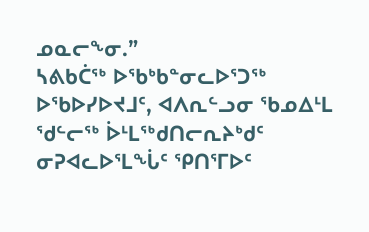ᓄᓇᓕᖕᓂ.”
ᓴᕕᑲᑖᖅ ᐅᖃᒃᑲᓐᓂᓚᐅᕐᑐᖅ ᐅᖃᐅᓯᐅᔪᒧᑦ, ᐊᐱᕆᓪᓗᓂ ᖃᓄᐃᒻᒪ ᖁᓪᓕᖅ ᐆᒻᒪᖅᑯᑎᓕᕆᔨᒃᑯᑦ ᓂᕈᐊᓚᐅᕐᒪᖔᑦ ᕿᑎᕐᒥᐅᑦ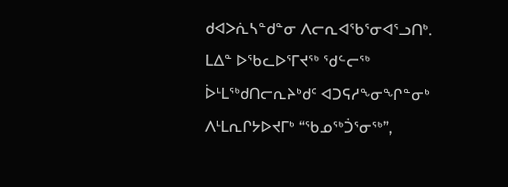ᑯᐊᐳᕇᓴᓐᑯᓐᓂ ᐱᓕᕆᐊᖃᕐᓂᐊᕐᓗᑎᒃ.
ᒪᐃᓐ ᐅᖃᓚᐅᕐᒥᔪᖅ ᖁᓪᓕᖅ ᐆᒻᒪᖅᑯᑎᓕᕆᔨᒃᑯᑦ ᐊᑐᕋᓱᖕᓂᖏᓐᓂᒃ ᐱᒻᒪᕆᒋᔭᐅᔪᒥᒃ “ᖃᓄᖅᑑᕐᓂᖅ”,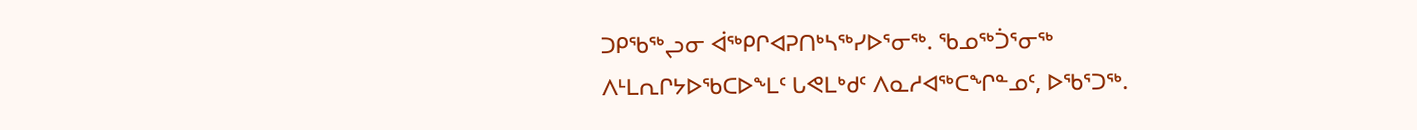ᑐᑭᖃᖅᖢᓂ ᐋᖅᑭᒋᐊᕈᑎᒃᓴᖅᓯᐅᕐᓂᖅ. ᖃᓄᖅᑑᕐᓂᖅ ᐱᒻᒪᕆᒋᔭᐅᖃᑕᐅᖕᒪᑦ ᒐᕙᒪᒃᑯᑦ ᐱᓇᓱᐊᖅᑕᖏᓐᓄᑦ, ᐅᖃᕐᑐᖅ.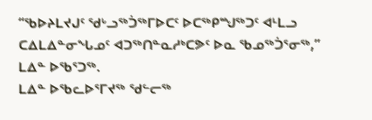“ᖃᐅᔨᒪᔪᒍᑦ ᖁᒡᓗᖅᑑᖅᒥᐅᑕᑦ ᐅᑕᖅᑭᙳᖅᑐᑦ ᐊᒻᒪᓗ ᑕᐃᒪᐃᓐᓂᖓᓄᑦ ᐊᑐᖅᑎᓐᓇᓱᒃᑕᕗᑦ ᐅᓇ ᖃᓄᖅᑑᕐᓂᖅ,” ᒪᐃᓐ ᐅᖃᕐᑐᖅ.
ᒪᐃᓐ ᐅᖃᓚᐅᕐᒥᔪᖅ ᖁᓪᓕᖅ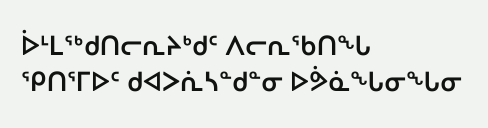ᐆᒻᒪᖅᑯᑎᓕᕆᔨᒃᑯᑦ ᐱᓕᕆᖃᑎᖓ ᕿᑎᕐᒥᐅᑦ ᑯᐊᐳᕇᓴᓐᑯᓐᓂ ᐅᕘᓈᖓᓂᖓᓂ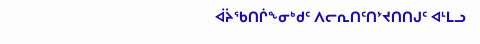ᐋᔩᖃᑎᒌᖕᓂᒃᑯᑦ ᐱᓕᕆᑎᑦᑎᔾᔪᑎᑎᒍᑦ ᐊᒻᒪᓗ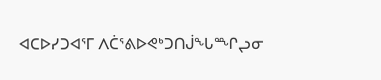ᐊᑕᐅᓯᑐᐊᕐᒥ ᐱᑖᕐᕕᐅᕙᒃᑐᑎᒎᖓᙱᖢᓂ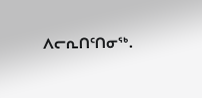ᐱᓕᕆᑎᑦᑎᓂᖅ.